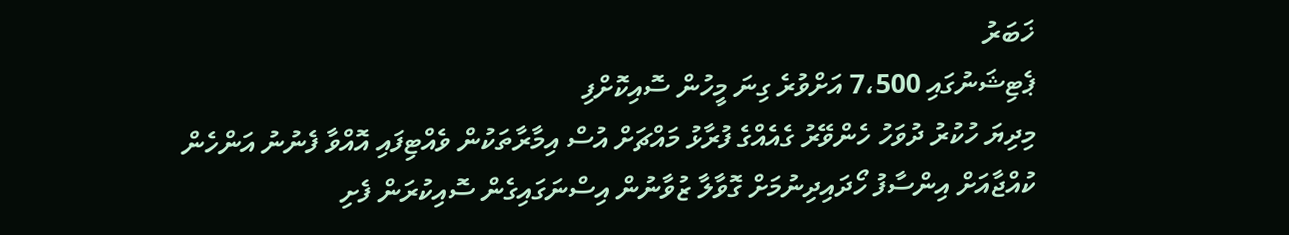ޚަބަރު
ޕެޓިޝަނުގައި 7،500 އަށްވުރެ ގިނަ މީހުން ސޮއިކޮށްފި
މިދިޔަ ހުކުރު ދުވަހު ހެންވޭރު ގެއެއްގެ ފުރާޅު މައްޗަށް އުސް އިމާރާތަކުން ވެއްޓިފައި އޮއްވާ ފެނުނު އަންހެން ކުއްޖާއަށް އިންސާފު ހޯދައިދިނުމަށް ގޮވާލާ ޒުވާނުން އިސްނަގައިގެން ސޮއިކުރަން ފެށި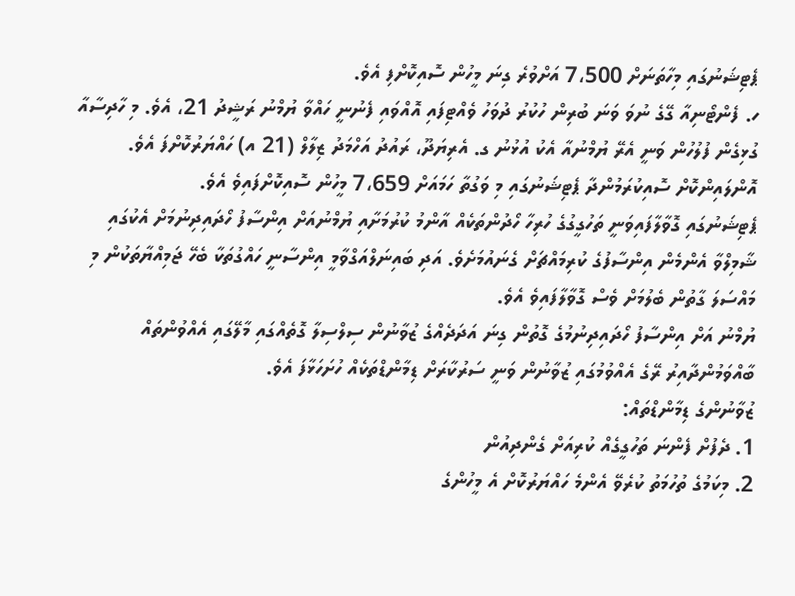ޕެޓިޝަނުގައި މިހާތަނަށް 7،500 އަށްވުރެ ގިނަ މީހުން ސޮއިކޮށްފި އެވެ.
ހ. ފެންޓޯނިއާ ގޭގެ ނުވަ ވަނަ ބުރިން ހުކުރު ދުވަހު ވެއްޓިފައި އޮއްވައި ފެނުނީ ހައްވާ ޔުމްނު ރަޝީދު 21، އެވެ. މި ހާދިސާއާ ގުޅިގެން ފުލުހުން ވަނީ އެރޭ ޔުމްނުއާ އެކު އުޅުނު ގ. އެރިޔަދޫ، ރައުދު އަހްމަދު ޒިލާލް (21 އ) ހައްޔަރުކޮށްފަ އެވެ.
އޮންލައިންކޮށް ސޮއިކުރަމުންދާ ޕެޓިޝަނުގައި މި ވަގުތާ ހަމައަށް 7،659 މީހުން ސޮއިކޮށްފައިވެ އެވެ.
ޕެޓިޝަނުގައި ގޮވާލާފައިވަނީ ތަހުގީގުގެ ހުރިހާ ހޯދުންތަކެއް އާންމު ކުރުމަށާއި ޔުމްނުއަށް އިންސާފު ހޯދައިދިނުމަށް އެކުގައި ޝާމިލްވާ އެންމެން އިންސާފުގެ ކުރިމައްޗަށް ގެނައުމަށެވެ. އަދި ބައިނަލްއަގްވާމީ އިންސާނީ ހައްގުތަކާ ބެހޭ ޖަމިއްޔާތަކުން މި މައްސަލަ ގާތުން ބެލުމަށް ވެސް ގޮވާލާފައިވެ އެވެ.
ޔުމްނު އަށް އިންސާފު ހޯދައިދިނުމުގެ ގޮތުން ގިނަ އަދަދެއްގެ ޒުވާނުން ސިލްސިލާ ގޮތެއްގައި މާލޭގައި އެއްވުންތައް ބާއްވަމުންދާއިރު ރޭގެ އެއްވުމުގައި ޒުވާނުން ވަނީ ސަރުކާރަށް ޑިމާންޑްތަކެއް ހުށަހަޅާފަ އެވެ.
ޒުވާނުންގެ ޑިމާންޑްތައް:
1. ދެފުށް ފެންނަ ތަހުގީގެއް ކުރިއަށް ގެންދިއުން
2. މިކަމުގެ ތުހުމަތު ކުރެވޭ އެންމެ ހައްޔަރުކޮށް އެ މީހުންގެ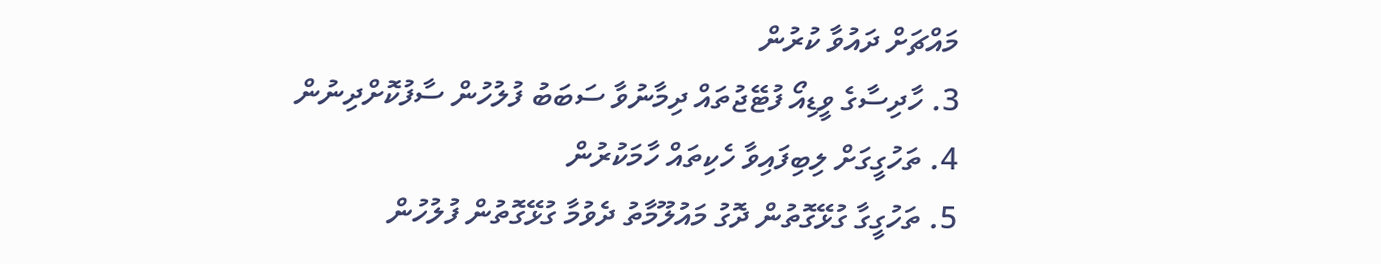މައްޗަށް ދައުވާ ކުރުން
3. ހާދިސާގެ ވީޑިއޯ ފުޓޭޖުތައް ދިމާނުވާ ސަބަބު ފުލުހުން ސާފުކޮށްދިނުން
4. ތަހުގީގަށް ލިބިފައިވާ ހެކިތައް ހާމަކުރުން
5. ތަހުގީގާ ގުޅޭގޮތުން ދޮގު މައުލޫމާތު ދެވުމާ ގުޅޭގޮތުން ފުލުހުން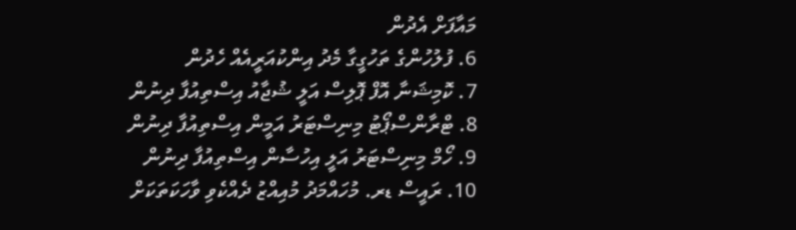މައާފަށް އެދުން
6. ފުލުހުންގެ ތަހުގީގާ މެދު އިންކުއަރީއެއް ހެދުން
7. ކޮމިޝަނާ އޮފް ޕޮލިސް އަލީ ޝުޖާއު އިސްތިއުފާ ދިނުން
8. ޓްރާންސްޕޯޓު މިނިސްޓަރު އަމީން އިސްތިއުފާ ދިނުން
9. ހޯމް މިނިސްޓަރު އަލީ އިހުސާން އިސްތިއުފާ ދިނުން
10. ރައީސް ޑރ. މުހައްމަދު މުއިއްޒު ދެއްކެވި ވާހަކަތަކަށް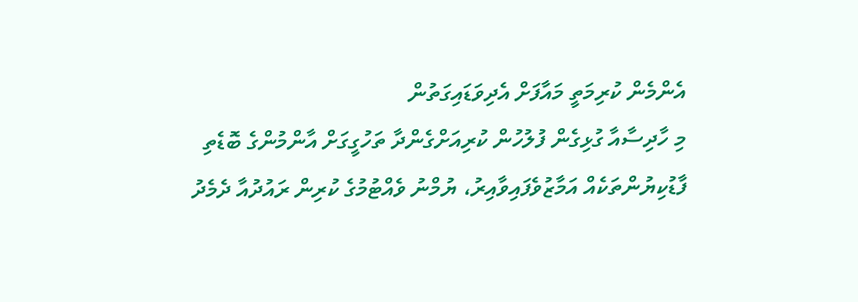އެންމެން ކުރިމަތީ މައާފަށް އެދިވަޑައިގަތުން
މި ހާދިސާއާ ގުޅިގެން ފުލުހުން ކުރިއަށްގެންދާ ތަހުގީގަށް އާންމުންގެ ބޮޑެތި ފާޑުކިޔުންތަކެއް އަމާޒުވެފައިވާއިރު، ޔުމްނު ވެއްޓުމުގެ ކުރިން ރައުދުއާ ދެމެދު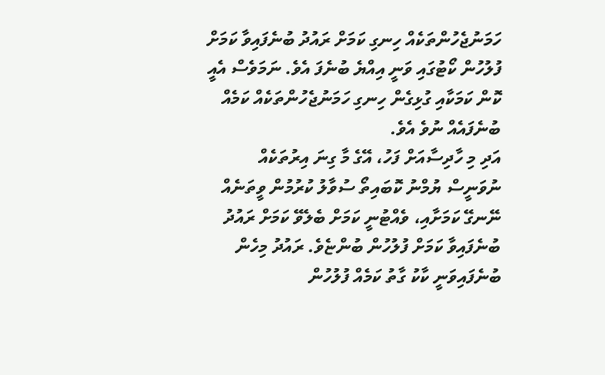ހަމަނުޖެހުންތަކެއް ހިނގި ކަމަށް ރައުދު ބުނެފައިވާ ކަމަށް ފުލުހުން ކޯޓުގައި ވަނީ އިއްޔެ ބުނެފަ އެވެ. ނަމަވެސް އެއީ ކޮން ކަމަކާއި ގުޅިގެން ހިނގި ހަމަނުޖެހުންތަކެއް ކަމެއް ބުނެފައެއް ނުވެ އެވެ.
އަދި މި ހާދިސާއަށް ފަހު، އޭގެ މާ ގިނަ އިރުތަކެއް ނުވަނީސް ޔުމްނު ކޮބައިތޯ ސުވާލު ކުރުމުން ވީތަނެއް ނޭނގޭ ކަމަށާއި، ވެއްޓުނީ ކަމަށް ބެލެވޭ ކަމަށް ރައުދު ބުނެފައިވާ ކަމަށް ފުލުހުން ބުންޏެވެ. ރައުދު މިހެން ބުނެފައިވަނީ ކާކު ގާތު ކަމެއް ފުލުހުން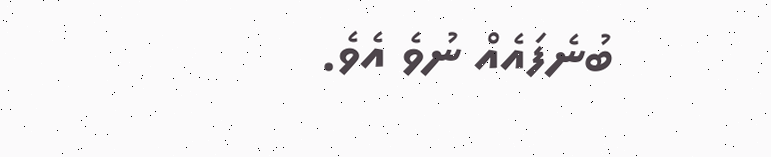ބުނެފައެއް ނުވެ އެވެ.